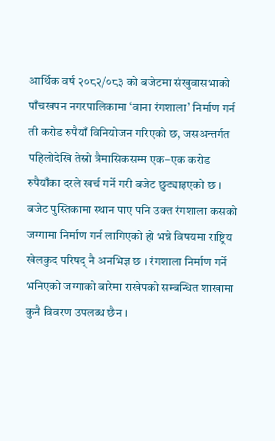आर्थिक वर्ष २०८२/०८३ को बजेटमा संखुवासभाको पाँचखपन नगरपालिकामा ‘वाना रंगशाला’ निर्माण गर्न ती करोड रुपैयाँ विनियोजन गरिएको छ, जसअन्तर्गत पहिलोदेखि तेस्रो त्रैमासिकसम्म एक–एक करोड रुपैयाँका दरले खर्च गर्ने गरी बजेट छुट्याइएको छ ।
बजेट पुस्तिकामा स्थान पाए पनि उक्त रंगशाला कसको जग्गामा निर्माण गर्न लागिएको हो भन्ने विषयमा राष्ट्रिय खेलकुद परिषद् नै अनभिज्ञ छ । रंगशाला निर्माण गर्ने भनिएको जग्गाको बारेमा राखेपको सम्बन्धित शाखामा कुनै विवरण उपलब्ध छैन ।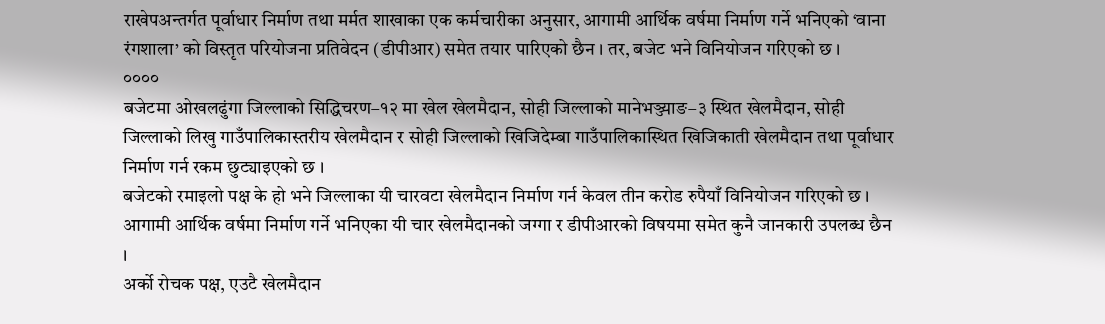राखेपअन्तर्गत पूर्वाधार निर्माण तथा मर्मत शाखाका एक कर्मचारीका अनुसार, आगामी आर्थिक वर्षमा निर्माण गर्ने भनिएको ‘वाना रंगशाला’ को विस्तृत परियोजना प्रतिवेदन (डीपीआर) समेत तयार पारिएको छैन । तर, बजेट भने विनियोजन गरिएको छ ।
००००
बजेटमा ओखलढुंगा जिल्लाको सिद्धिचरण–१२ मा खेल खेलमैदान, सोही जिल्लाको मानेभञ्ज्याङ–३ स्थित खेलमैदान, सोही जिल्लाको लिखु गाउँपालिकास्तरीय खेलमैदान र सोही जिल्लाको खिजिदेम्बा गाउँपालिकास्थित खिजिकाती खेलमैदान तथा पूर्वाधार निर्माण गर्न रकम छुट्याइएको छ ।
बजेटको रमाइलो पक्ष के हो भने जिल्लाका यी चारवटा खेलमैदान निर्माण गर्न केवल तीन करोड रुपैयाँ विनियोजन गरिएको छ । आगामी आर्थिक वर्षमा निर्माण गर्ने भनिएका यी चार खेलमैदानको जग्गा र डीपीआरको विषयमा समेत कुनै जानकारी उपलब्ध छैन ।
अर्को रोचक पक्ष, एउटै खेलमैदान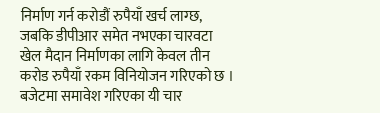निर्माण गर्न करोडौं रुपैयाँ खर्च लाग्छ, जबकि डीपीआर समेत नभएका चारवटा खेल मैदान निर्माणका लागि केवल तीन करोड रुपैयाँ रकम विनियोजन गरिएको छ । बजेटमा समावेश गरिएका यी चार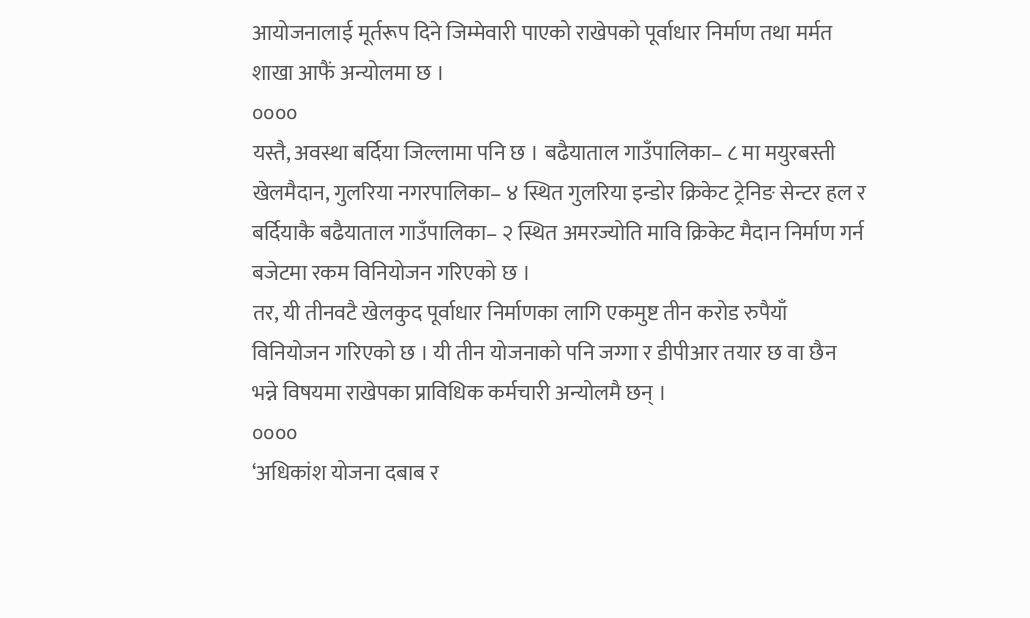आयोजनालाई मूर्तरूप दिने जिम्मेवारी पाएको राखेपको पूर्वाधार निर्माण तथा मर्मत शाखा आफैं अन्योलमा छ ।
००००
यस्तै, अवस्था बर्दिया जिल्लामा पनि छ । बढैयाताल गाउँपालिका– ८ मा मयुरबस्ती खेलमैदान, गुलरिया नगरपालिका– ४ स्थित गुलरिया इन्डोर क्रिकेट ट्रेनिङ सेन्टर हल र बर्दियाकै बढैयाताल गाउँपालिका– २ स्थित अमरज्योति मावि क्रिकेट मैदान निर्माण गर्न बजेटमा रकम विनियोजन गरिएको छ ।
तर, यी तीनवटै खेलकुद पूर्वाधार निर्माणका लागि एकमुष्ट तीन करोड रुपैयाँ विनियोजन गरिएको छ । यी तीन योजनाको पनि जग्गा र डीपीआर तयार छ वा छैन भन्ने विषयमा राखेपका प्राविधिक कर्मचारी अन्योलमै छन् ।
००००
‘अधिकांश योजना दबाब र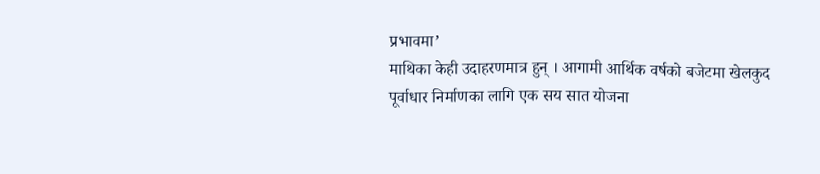प्रभावमा’
माथिका केही उदाहरणमात्र हुन् । आगामी आर्थिक वर्षको बजेटमा खेलकुद पूर्वाधार निर्माणका लागि एक सय सात योजना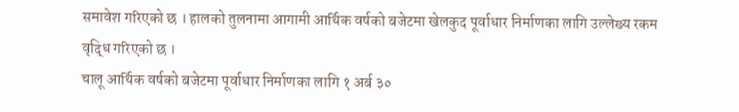समावेश गरिएको छ । हालको तुलनामा आगामी आर्थिक वर्षको बजेटमा खेलकुद पूर्वाधार निर्माणका लागि उल्लेख्य रकम वृद्धि गरिएको छ ।
चालू आर्थिक वर्षको बजेटमा पूर्वाधार निर्माणका लागि १ अर्ब ३०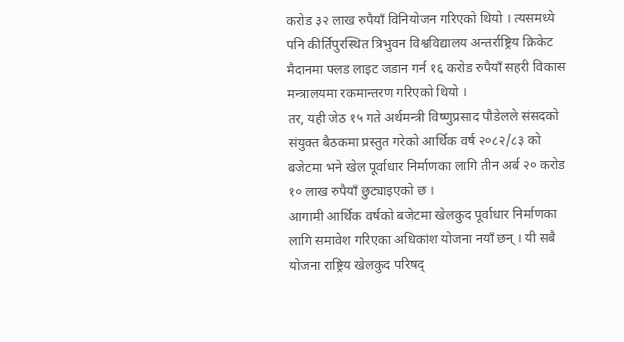करोड ३२ लाख रुपैयाँ विनियोजन गरिएको थियो । त्यसमध्ये पनि कीर्तिपुरस्थित त्रिभुवन विश्वविद्यालय अन्तर्राष्ट्रिय क्रिकेट मैदानमा फ्लड लाइट जडान गर्न १६ करोड रुपैयाँ सहरी विकास मन्त्रालयमा रकमान्तरण गरिएको थियो ।
तर, यही जेठ १५ गते अर्थमन्त्री विष्णुप्रसाद पौडेलले संसदको संयुक्त बैठकमा प्रस्तुत गरेको आर्थिक वर्ष २०८२/८३ को बजेटमा भने खेल पूर्वाधार निर्माणका लागि तीन अर्ब २० करोड १० लाख रुपैयाँ छुट्याइएको छ ।
आगामी आर्थिक वर्षको बजेटमा खेलकुद पूर्वाधार निर्माणका लागि समावेश गरिएका अधिकांश योजना नयाँ छन् । यी सबै योजना राष्ट्रिय खेलकुद परिषद्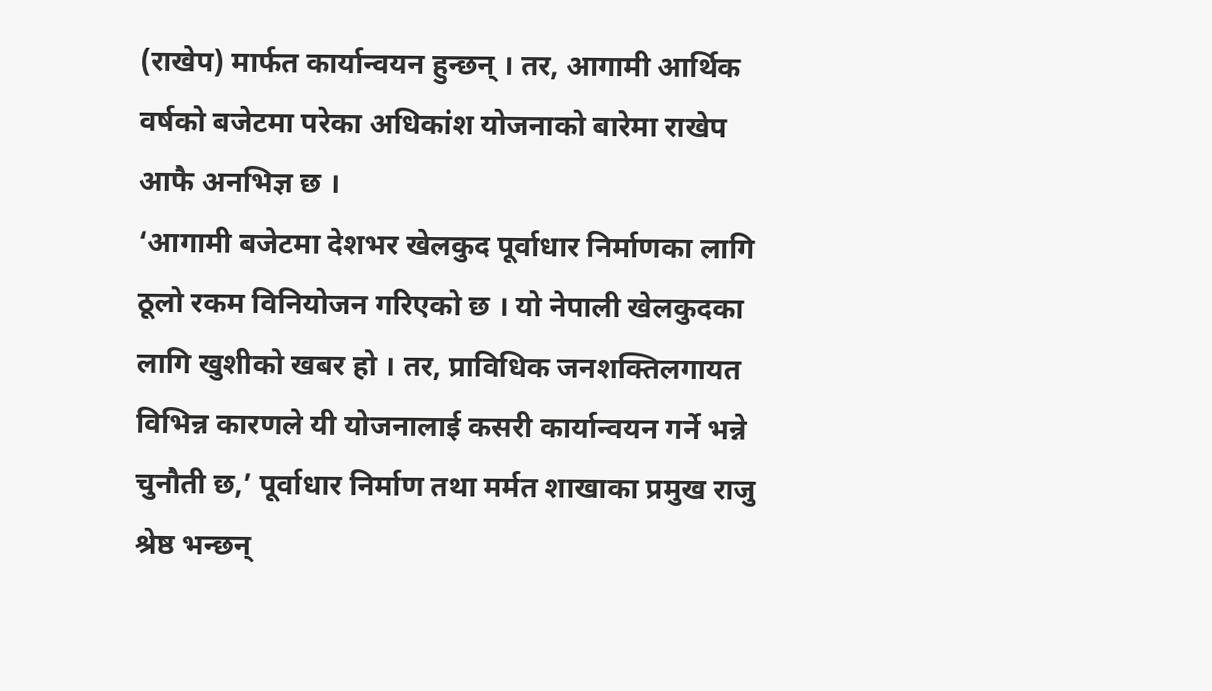(राखेप) मार्फत कार्यान्वयन हुन्छन् । तर, आगामी आर्थिक वर्षको बजेटमा परेका अधिकांश योजनाको बारेमा राखेप आफै अनभिज्ञ छ ।
‘आगामी बजेटमा देशभर खेलकुद पूर्वाधार निर्माणका लागि ठूलो रकम विनियोजन गरिएको छ । यो नेपाली खेलकुदका लागि खुशीको खबर हो । तर, प्राविधिक जनशक्तिलगायत विभिन्न कारणले यी योजनालाई कसरी कार्यान्वयन गर्ने भन्ने चुनौती छ,’ पूर्वाधार निर्माण तथा मर्मत शाखाका प्रमुख राजु श्रेष्ठ भन्छन्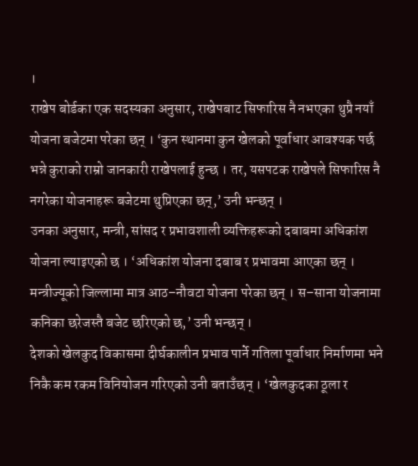।
राखेप बोर्डका एक सदस्यका अनुसार, राखेपबाट सिफारिस नै नभएका थुप्रै नयाँ योजना बजेटमा परेका छन् । ‘कुन स्थानमा कुन खेलको पूर्वाधार आवश्यक पर्छ भन्ने कुराको राम्रो जानकारी राखेपलाई हुन्छ । तर, यसपटक राखेपले सिफारिस नै नगरेका योजनाहरू बजेटमा थुप्रिएका छन्,’ उनी भन्छन् ।
उनका अनुसार, मन्त्री, सांसद र प्रभावशाली व्यक्तिहरूको दबाबमा अधिकांश योजना ल्याइएको छ । ‘अधिकांश योजना दबाब र प्रभावमा आएका छन् । मन्त्रीज्यूको जिल्लामा मात्र आठ–नौवटा योजना परेका छन् । स–साना योजनामा कनिका छरेजस्तै बजेट छरिएको छ,’ उनी भन्छन् ।
देशको खेलकुद विकासमा दीर्घकालीन प्रभाव पार्ने गतिला पूर्वाधार निर्माणमा भने निकै कम रकम विनियोजन गरिएको उनी बताउँछन् । ‘खेलकुदका ठूला र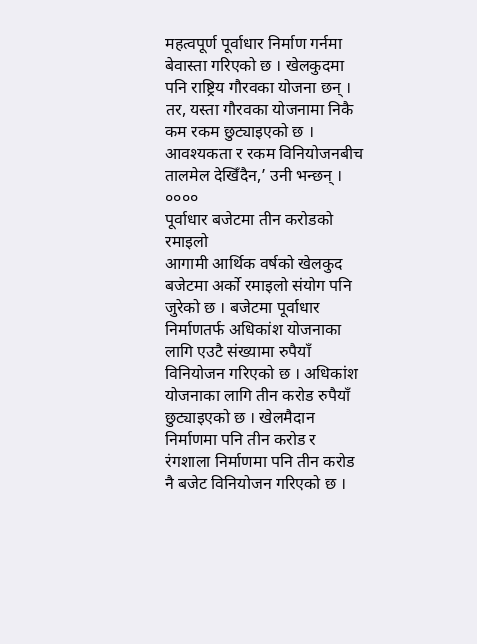महत्वपूर्ण पूर्वाधार निर्माण गर्नमा बेवास्ता गरिएको छ । खेलकुदमा पनि राष्ट्रिय गौरवका योजना छन् । तर, यस्ता गौरवका योजनामा निकै कम रकम छुट्याइएको छ । आवश्यकता र रकम विनियोजनबीच तालमेल देखिँदैन,’ उनी भन्छन् ।
००००
पूर्वाधार बजेटमा तीन करोडको रमाइलो
आगामी आर्थिक वर्षको खेलकुद बजेटमा अर्को रमाइलो संयोग पनि जुरेको छ । बजेटमा पूर्वाधार निर्माणतर्फ अधिकांश योजनाका लागि एउटै संख्यामा रुपैयाँ विनियोजन गरिएको छ । अधिकांश योजनाका लागि तीन करोड रुपैयाँ छुट्याइएको छ । खेलमैदान निर्माणमा पनि तीन करोड र रंगशाला निर्माणमा पनि तीन करोड नै बजेट विनियोजन गरिएको छ ।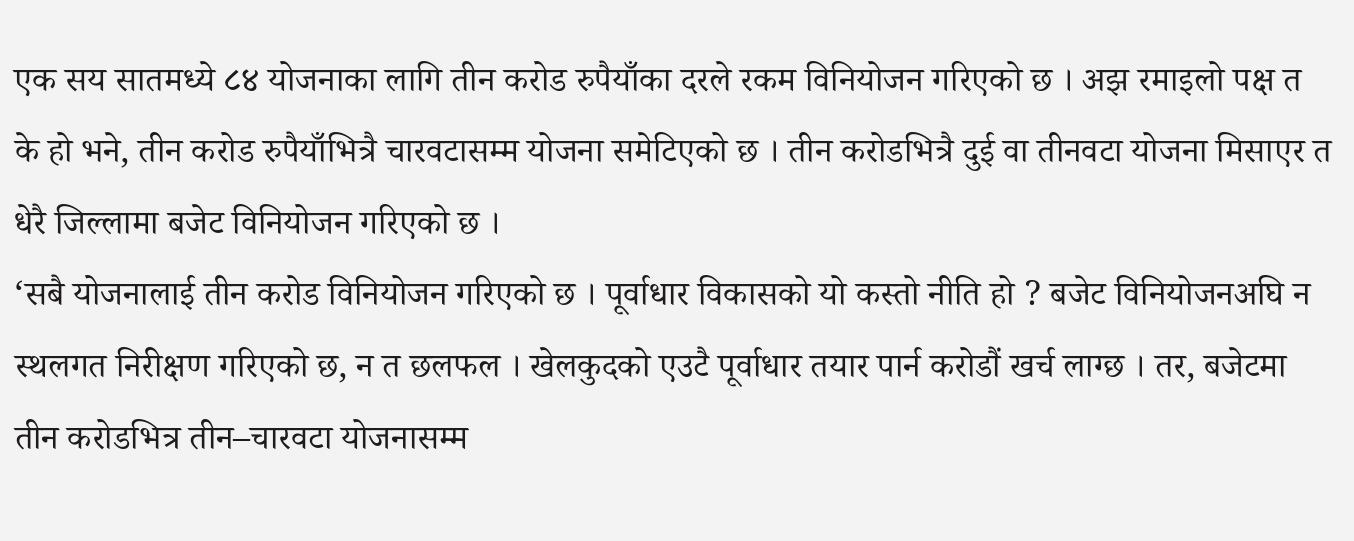एक सय सातमध्ये ८४ योजनाका लागि तीन करोड रुपैयाँका दरले रकम विनियोजन गरिएको छ । अझ रमाइलो पक्ष त के हो भने, तीन करोड रुपैयाँभित्रै चारवटासम्म योजना समेटिएको छ । तीन करोडभित्रै दुई वा तीनवटा योजना मिसाएर त धेरै जिल्लामा बजेट विनियोजन गरिएको छ ।
‘सबै योजनालाई तीन करोड विनियोजन गरिएको छ । पूर्वाधार विकासको यो कस्तो नीति हो ? बजेट विनियोजनअघि न स्थलगत निरीक्षण गरिएको छ, न त छलफल । खेलकुदको एउटै पूर्वाधार तयार पार्न करोडौं खर्च लाग्छ । तर, बजेटमा तीन करोडभित्र तीन–चारवटा योजनासम्म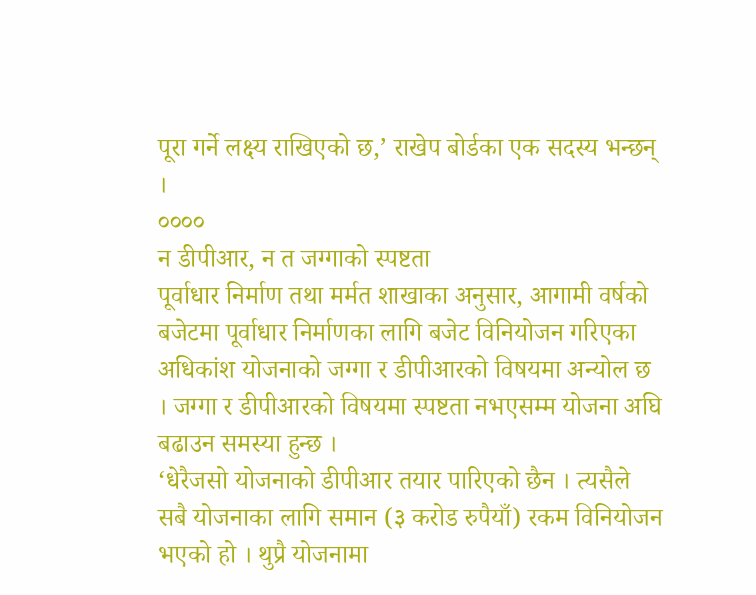पूरा गर्ने लक्ष्य राखिएको छ,’ राखेप बोर्डका एक सदस्य भन्छन् ।
००००
न डीपीआर, न त जग्गाको स्पष्टता
पूर्वाधार निर्माण तथा मर्मत शाखाका अनुसार, आगामी वर्षको बजेटमा पूर्वाधार निर्माणका लागि बजेट विनियोजन गरिएका अधिकांश योजनाको जग्गा र डीपीआरको विषयमा अन्योल छ । जग्गा र डीपीआरको विषयमा स्पष्टता नभएसम्म योजना अघि बढाउन समस्या हुन्छ ।
‘धेरैजसो योजनाको डीपीआर तयार पारिएको छैन । त्यसैले सबै योजनाका लागि समान (३ करोड रुपैयाँ) रकम विनियोजन भएको हो । थुप्रै योजनामा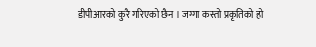डीपीआरको कुरै गरिएको छैन । जग्गा कस्तो प्रकृतिको हो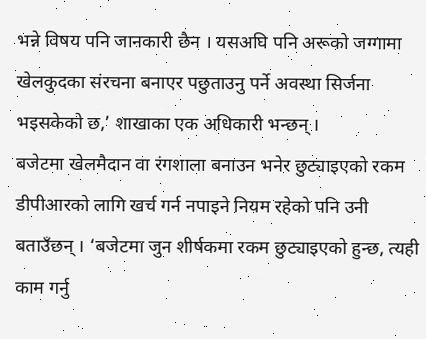भन्ने विषय पनि जानकारी छैन । यसअघि पनि अरूको जग्गामा खेलकुदका संरचना बनाएर पछुताउनु पर्ने अवस्था सिर्जना भइसकेको छ,’ शाखाका एक अधिकारी भन्छन् ।
बजेटमा खेलमैदान वा रंगशाला बनाउन भनेर छुट्याइएको रकम डीपीआरको लागि खर्च गर्न नपाइने नियम रहेको पनि उनी बताउँछन् । ‘बजेटमा जुन शीर्षकमा रकम छुट्याइएको हुन्छ, त्यही काम गर्नु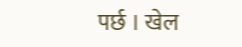पर्छ । खेल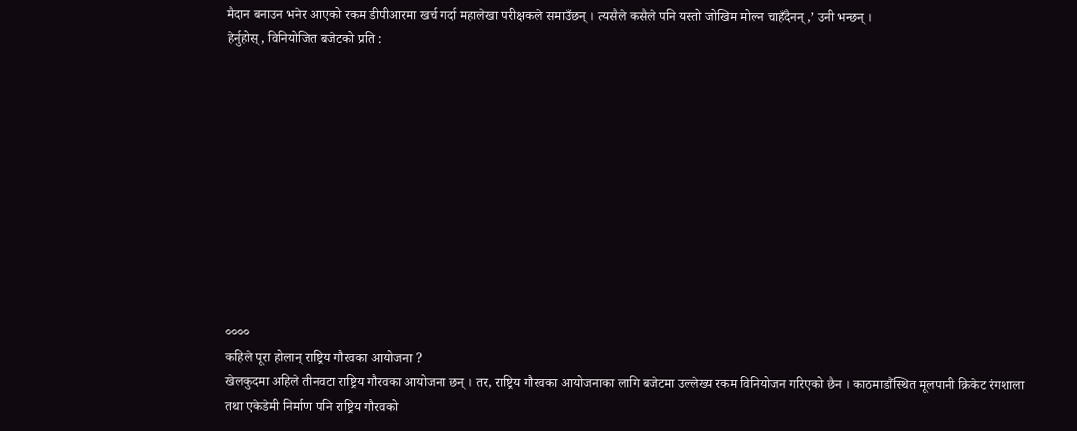मैदान बनाउन भनेर आएको रकम डीपीआरमा खर्च गर्दा महालेखा परीक्षकले समाउँछन् । त्यसैले कसैले पनि यस्तो जोखिम मोल्न चाहँदैनन्,’ उनी भन्छन् ।
हेर्नुहोस्, विनियोजित बजेटको प्रति :











००००
कहिले पूरा होलान् राष्ट्रिय गौरवका आयोजना ?
खेलकुदमा अहिले तीनवटा राष्ट्रिय गौरवका आयोजना छन् । तर, राष्ट्रिय गौरवका आयोजनाका लागि बजेटमा उल्लेख्य रकम विनियोजन गरिएको छैन । काठमाडौंस्थित मूलपानी क्रिकेट रंगशाला तथा एकेडेमी निर्माण पनि राष्ट्रिय गौरवको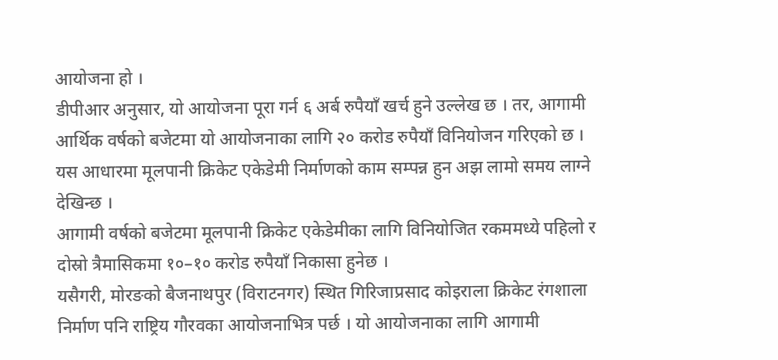आयोजना हो ।
डीपीआर अनुसार, यो आयोजना पूरा गर्न ६ अर्ब रुपैयाँ खर्च हुने उल्लेख छ । तर, आगामी आर्थिक वर्षको बजेटमा यो आयोजनाका लागि २० करोड रुपैयाँ विनियोजन गरिएको छ ।
यस आधारमा मूलपानी क्रिकेट एकेडेमी निर्माणको काम सम्पन्न हुन अझ लामो समय लाग्ने देखिन्छ ।
आगामी वर्षको बजेटमा मूलपानी क्रिकेट एकेडेमीका लागि विनियोजित रकममध्ये पहिलो र दोस्रो त्रैमासिकमा १०–१० करोड रुपैयाँ निकासा हुनेछ ।
यसैगरी, मोरङको बैजनाथपुर (विराटनगर) स्थित गिरिजाप्रसाद कोइराला क्रिकेट रंगशाला निर्माण पनि राष्ट्रिय गौरवका आयोजनाभित्र पर्छ । यो आयोजनाका लागि आगामी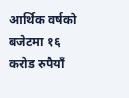आर्थिक वर्षको बजेटमा १६ करोड रुपैयाँ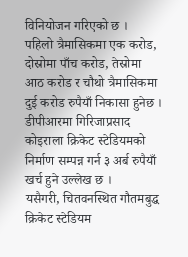विनियोजन गरिएको छ ।
पहिलो त्रैमासिकमा एक करोड, दोस्रोमा पाँच करोड, तेस्रोमा आठ करोड र चौथो त्रैमासिकमा दुई करोड रुपैयाँ निकासा हुनेछ । डीपीआरमा गिरिजाप्रसाद कोइराला क्रिकेट स्टेडियमको निर्माण सम्पन्न गर्न ३ अर्ब रुपैयाँ खर्च हुने उल्लेख छ ।
यसैगरी, चितवनस्थित गौतमबुद्ध क्रिकेट स्टेडियम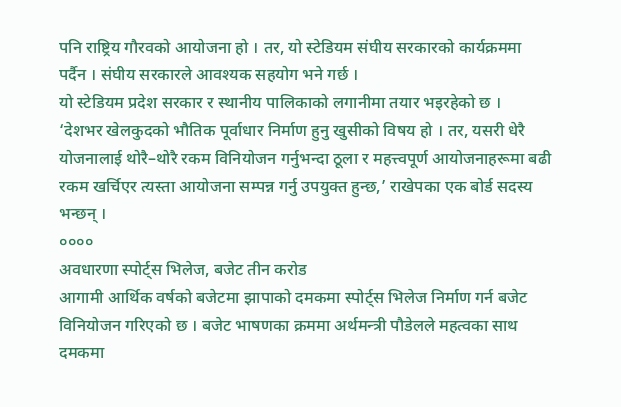पनि राष्ट्रिय गौरवको आयोजना हो । तर, यो स्टेडियम संघीय सरकारको कार्यक्रममा पर्दैन । संघीय सरकारले आवश्यक सहयोग भने गर्छ ।
यो स्टेडियम प्रदेश सरकार र स्थानीय पालिकाको लगानीमा तयार भइरहेको छ ।
‘देशभर खेलकुदको भौतिक पूर्वाधार निर्माण हुनु खुसीको विषय हो । तर, यसरी धेरै योजनालाई थोरै–थोरै रकम विनियोजन गर्नुभन्दा ठूला र महत्त्वपूर्ण आयोजनाहरूमा बढी रकम खर्चिएर त्यस्ता आयोजना सम्पन्न गर्नु उपयुक्त हुन्छ,’ राखेपका एक बोर्ड सदस्य भन्छन् ।
००००
अवधारणा स्पोर्ट्स भिलेज, बजेट तीन करोड
आगामी आर्थिक वर्षको बजेटमा झापाको दमकमा स्पोर्ट्स भिलेज निर्माण गर्न बजेट विनियोजन गरिएको छ । बजेट भाषणका क्रममा अर्थमन्त्री पौडेलले महत्वका साथ दमकमा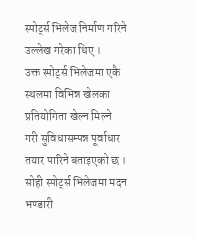स्पोर्ट्स भिलेज निर्माण गरिने उल्लेख गरेका थिए ।
उक्त स्पोर्ट्स भिलेजमा एकै स्थलमा विभिन्न खेलका प्रतियोगिता खेल्न मिल्ने गरी सुविधासम्पन्न पूर्वाधार तयार पारिने बताइएको छ । सोही स्पोर्ट्स भिलेजमा मदन भण्डारी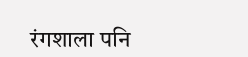रंगशाला पनि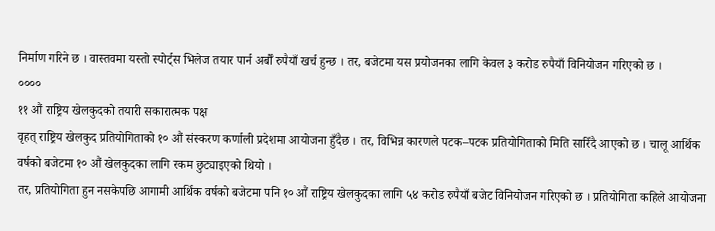निर्माण गरिने छ । वास्तवमा यस्तो स्पोर्ट्स भिलेज तयार पार्न अर्बौँ रुपैयाँ खर्च हुन्छ । तर, बजेटमा यस प्रयोजनका लागि केवल ३ करोड रुपैयाँ विनियोजन गरिएको छ ।
००००
११ औं राष्ट्रिय खेलकुदको तयारी सकारात्मक पक्ष
वृहत् राष्ट्रिय खेलकुद प्रतियोगिताको १० औं संस्करण कर्णाली प्रदेशमा आयोजना हुँदैछ । तर, विभिन्न कारणले पटक–पटक प्रतियोगिताको मिति सारिँदै आएको छ । चालू आर्थिक वर्षको बजेटमा १० औं खेलकुदका लागि रकम छुट्याइएको थियो ।
तर, प्रतियोगिता हुन नसकेपछि आगामी आर्थिक वर्षको बजेटमा पनि १० औं राष्ट्रिय खेलकुदका लागि ५४ करोड रुपैयाँ बजेट विनियोजन गरिएको छ । प्रतियोगिता कहिले आयोजना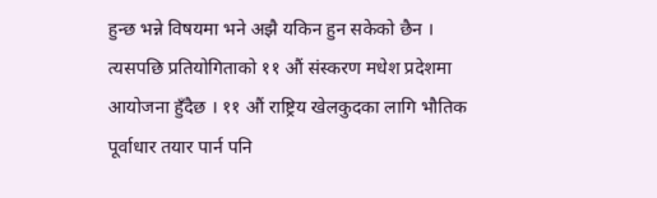हुन्छ भन्ने विषयमा भने अझै यकिन हुन सकेको छैन ।
त्यसपछि प्रतियोगिताको ११ औं संस्करण मधेश प्रदेशमा आयोजना हुँदैछ । ११ औं राष्ट्रिय खेलकुदका लागि भौतिक पूर्वाधार तयार पार्न पनि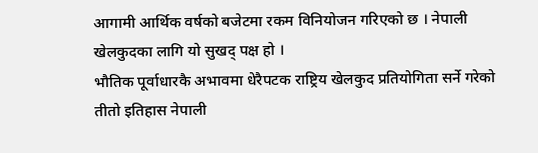आगामी आर्थिक वर्षको बजेटमा रकम विनियोजन गरिएको छ । नेपाली खेलकुदका लागि यो सुखद् पक्ष हो ।
भौतिक पूर्वाधारकै अभावमा धेरैपटक राष्ट्रिय खेलकुद प्रतियोगिता सर्ने गरेको तीतो इतिहास नेपाली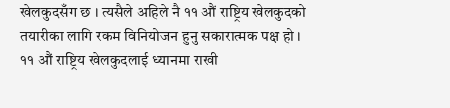खेलकुदसँग छ । त्यसैले अहिले नै ११ औं राष्ट्रिय खेलकुदको तयारीका लागि रकम विनियोजन हुनु सकारात्मक पक्ष हो ।
११ औं राष्ट्रिय खेलकुदलाई ध्यानमा राखी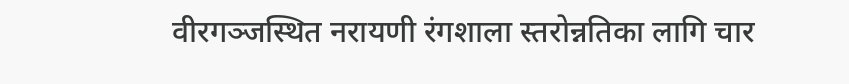वीरगञ्जस्थित नरायणी रंगशाला स्तरोन्नतिका लागि चार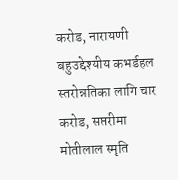करोड, नारायणी बहुउद्देश्यीय कभर्डहल स्तरोन्नतिका लागि चार करोड, सप्तरीमा मोतीलाल स्मृति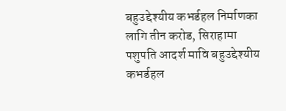बहुउद्देश्यीय कभर्डहल निर्माणका लागि तीन करोड, सिराहामा पशुपति आदर्श मावि बहुउद्देश्यीय कभर्डहल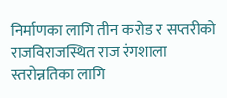निर्माणका लागि तीन करोड र सप्तरीको राजविराजस्थित राज रंगशाला स्तरोन्नतिका लागि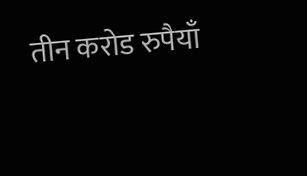तीन करोड रुपैयाँ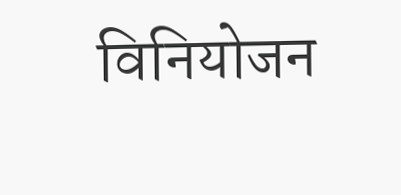विनियोजन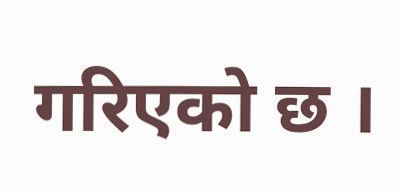गरिएको छ ।